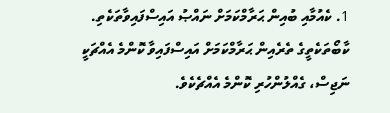1. ކެއުމާއި ބުއިން ޙަރާމްކަމަށް ނައްޞު އައިސްފައިވާތަކެތި.
ކާބޯތަކެތީގެ ތެރެއިން ޙަރާމްކަމަށް އައިސްފައިވާ ކޮންމެ އެއްޗަކީ ނަޖިސް، ގެއްލުންހުރި ކޮންމެ އެއްޗެކެވެ.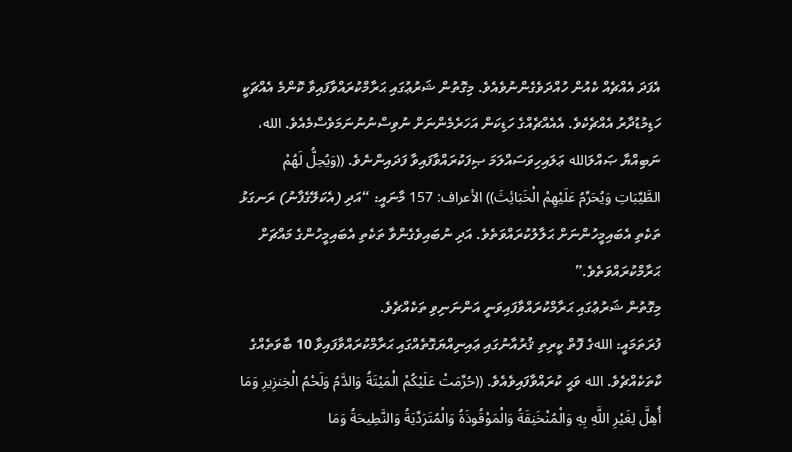އެފަދަ އެއްޗެއް ކެއުން ހުއްދަވެގެންނުވެއެވެ. މިގޮތުން ޝަރުޢުގައި ޙަރާމްކުރައްވާފައިވާ ކޮންމެ އެއްޗަކީ ހަޑިމުޑުދާރު އެއްޗެކެވެ. އެއެއްޗެއްގެ ހަޑިކަން އަހަރެމެންނަށް ނުވިސްނުނުނަމަވެސްމެއެވެ. الله، ނަބިއްޔާ ޞައްލަالله ޢަލައިހިވަސައްލަމަ ޞިފަކުރައްވާފައިވާ ފަދައިންނެވެ. ((وَيُحِلُّ لَهُمْ الطَّيِّبَاتِ وَيُحَرِّمُ عَلَيْهِمْ الْخَبَائِثَ)) الأعراف: 157 މާނައީ: “އަދި (އެކަލޭގެފާނު) ރަނގަޅު ތަކެތި އެބައިމީހުންނަށް ޙަލާލުކުރައްވަތެވެ. އަދި ނުބައިވެގެންވާ ތަކެތި އެބައިމީހުންގެ މައްޗަށް ޙަރާމްކުރައްވަތެވެ.”
މިގޮތުން ޝަރުޢުގައި ޙަރާމްކުރައްވާފައިވަނީ އަންނަނިވި ތަކެއްޗެވެ.
ފުރަތަމައީ: اللهގެ ފޮތް ކީރިތި ޤުރުއާނުގައި ޢައިނިއްޔަގޮތެއްގައި ޙަރާމްކުރައްވާފައިވާ 10 ބާވަތެއްގެ ކާތަކެއްޗެވެ. الله ވަޙީ ކުރައްވާފައިވެއެވެ. ((حُرِّمَتْ عَلَيْكُمْ الْمَيْتَةُ وَالدَّمُ وَلَحْمُ الْخِنزِيرِ وَمَا أُهِلَّ لِغَيْرِ اللَّهِ بِهِ وَالْمُنْخَنِقَةُ وَالْمَوْقُوذَةُ وَالْمُتَرَدِّيَةُ وَالنَّطِيحَةُ وَمَا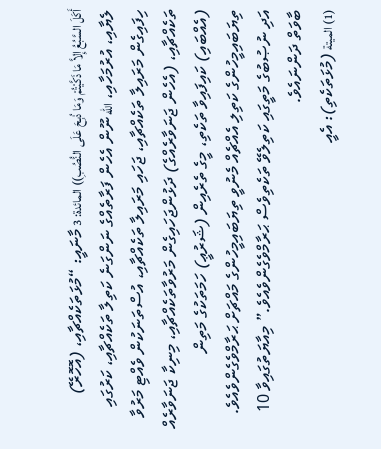أَكَلَ السَّبُعُ إِلاَّ مَا ذَكَّيْتُمْ وَمَا ذُبِحَ عَلَى النُّصُبِ)) المائدة: 3 މާނައީ: “މުޅަތަކެއްޗާއި، (އޮހޮރޭ) ލެޔާއި، އުރުމަހާއި، الله ނޫން އެހެން ފަރާތެއްގެ ނަންގަނެ ކަތިލާ ތަކެއްޗާއި، ކަރުގައި ހިފައިގެން މަރައިލާ ތަކެއްޗާއި، ޖަހައި މަރައިލާ ތަކެއްޗާއި، އުސްތަނަކުން ވެއްޓި މަރުވާ ތަކެއްޗާއި، (އެހެން ޖަނަވާރެއްގެ) ދަޅުންޖަހައިގެން މަރުވާތަކެއްޗާއި، މިނިކާ ޖަނަވާރެއް (އެއްބައި) ކައިފައިވާ ތަކެތި، މީގެ ތެރެއިން (ޝަރުޢީ) ހަމަތަކުގެ މަތިން ތިޔަބައިމީހުންގެ ކަތިލި އެއްޗެއް މެނުވީ ތިޔަބައިމީހުންގެ މައްޗަށް ޙަރާމްވެގެންވެއެވެ. އަދި ނުޞުބުގެ މަތީގައި ކަތިލެވޭ ތަކެތިވެސް ޙަރާމްވެގެންވެއެވެ.” މިއާޔަތުގައިވާ 10 ބާވަތް ދަންނައެވެ.
(1) الميتة (މުޅަތަކެތި): އެއީ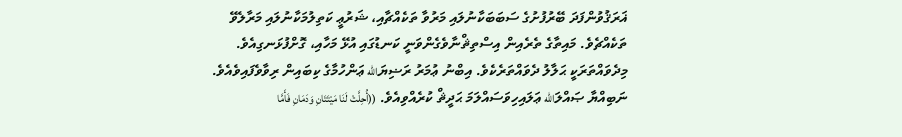ޣަރަޤުވުންފަދަ ބޭރުފުށުގެ ސަބަބަކާނުލައި މަރުވާ ތަކެއްޗާއި، ޝަރުޢީ ކަތިލުމަކާނުލައި މަރާލެވޭ ތަކެއްޗެވެ. މައިތާގެ ތެރެއިން އިސްތިޘްނާވެގެންވަނީ ކަނޑުގައި އުޅޭ މަހާއި، ގޮށްފުޅަނގިއެވެ. މިދެވައްތަރަކީ ޙަލާލު ދެވައްތަރެކެވެ. އިބްނު ޢުމަރު ރަޟިޔަالله ޢަންހުމާގެ ކިބައިން ރިވާވެފައިވެއެވެ. ނަބިއްޔާ ޞައްލަالله ޢަލައިހިވަސައްލަމަ ޙަދީޘް ކުރެއްވިއެވެ. ((أُحِلَّتْ لَنَا مَيْتَتَانِ وَدَمَانِ فَأَمَّا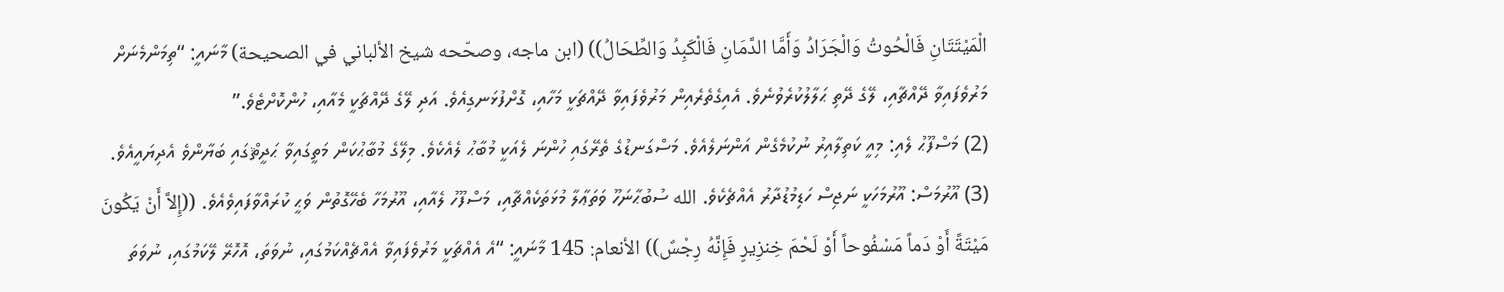الْمَيْتَتَانِ فَالْحُوتُ وَالْجَرَادُ وَأَمَّا الدَّمَانِ فَالْكَبِدُ وَالطِّحَالُ)) (ابن ماجه، وصحّحه شيخ الألباني في الصحيحة) މާނައީ: “ތިމަންމެނަށް މަރުވެފައިވާ ދޭއްޗާއި، ލޭގެ ދޭތި ޙަލާލުކުރެވުނެވެ. އެއިގެތެރެއިން މަރުވެފައިވާ ދޭއްޗަކީ މަހާއި، ގޮށްފުޅަނގިއެވެ. އަދި ލޭގެ ދޭއްޗަކީ މެއާއި، ހުންކޮށްޓެވެ.”
(2) މަސްފޫޙު ލެއި: މިއީ ކަތިލާއިރު ނުކުމެގެން އަންނަލެއެވެ. މަސްގަނޑުގެ ތެރޭގައި ހުންނަ ލެއަކީ މުބާޙު ލެއެކެވެ. މިލޭގެ މުބާޙުކަން މަތީގައިވާ ޙަދީޘްގައި ބަޔާންވެ އެދިޔައީއެވެ.
(3) އޫރުމަސް: އޫރުމަހަކީ ނަޖިސް ހަޑިމުޑުދާރު އެއްޗެކެވެ. الله ސުބުޙާނަހޫ ވަތަޢާލާ މުޅަތަކެއްޗާއި، މަސްފޫހު ލެއާއި، އޫރުމަހާ ބެހޭގޮތުން ވަޙީ ކުރައްވާފައިވެއެވެ. ((إِلاَّ أَنْ يَكُونَ مَيْتَةً أَوْ دَماً مَسْفُوحاً أَوْ لَحْمَ خِنزِيرٍ فَإِنَّهُ رِجْسٌ)) الأنعام: 145 މާނައީ: “އެ އެއްޗަކީ މަރުވެފައިވާ އެއްޗެއްކަމުގައި، ނުވަތަ، އޮހޮރޭ ލޭކަމުގައި، ނުވަތަ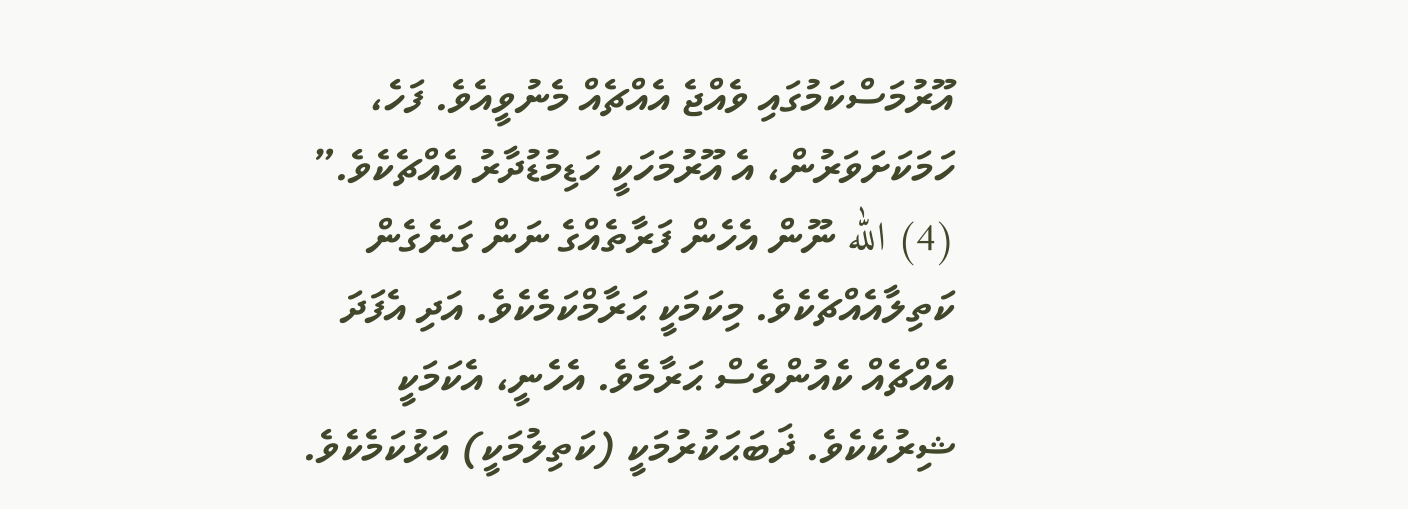އޫރުމަސްކަމުގައި ވެއްޖެ އެއްޗެއް މެނުވީއެވެ. ފަހެ، ހަމަކަށަވަރުން، އެ އޫރުމަހަކީ ހަޑިމުޑުދާރު އެއްޗެކެވެ.”
(4) الله ނޫން އެހެން ފަރާތެއްގެ ނަން ގަނެގެން ކަތިލާއެއްޗެކެވެ. މިކަމަކީ ޙަރާމްކަމެކެވެ. އަދި އެފަދަ އެއްޗެއް ކެއުންވެސް ޙަރާމެވެ. އެހެނީ، އެކަމަކީ ޝިރުކެކެވެ. ޛަބަޙަކުރުމަކީ (ކަތިލުމަކީ) އަޅުކަމެކެވެ.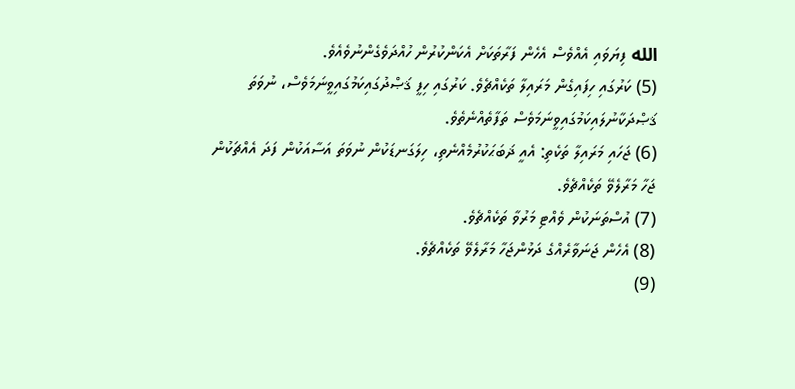الله ފިޔަވައި އެއްވެސް އެހެން ފަރާތަކަށް އެކަންކުރުން ހުއްދަވެގެންނުވެއެވެ.
(5) ކަރުގައި ހިފައިގެން މަރައިލާ ތަކެއްޗެވެ. ކަރުގައި ހިފީ ޤަޞްދުގައިކަމުގައިވީނަމަވެސް، ނުވަތަ ޤަޞްދަކާނުލައިކަމުގައިވީނަމަވެސް ތަފާތެއްނެތެވެ.
(6) ޖަހައި މަރައިލާ ތަކެތި: އެއީ ޛަބަޙަކުރުމެއްނެތި، ހިލަގަނޑަކުން ނުވަތަ އަސާއަކުން ފަދަ އެއްޗަކުން ޖަހާ މަރާލެވޭ ތަކެއްޗެވެ.
(7) އުސްތަނަކުން ވެއްޓި މަރުވާ ތަކެއްޗެވެ.
(8) އެހެން ޖަނަވާރެއްގެ ދަޅުންޖަހާ މަރާލެވޭ ތަކެއްޗެވެ.
(9)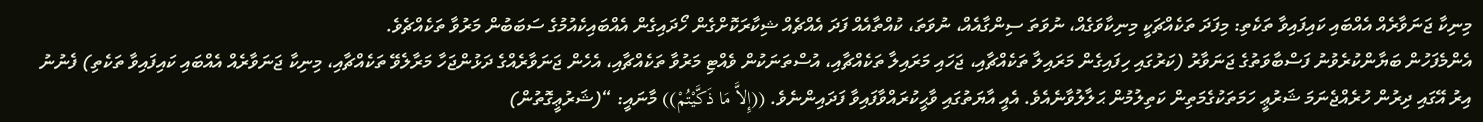މިނިކާ ޖަނަވާރެއް އެއްބައި ކައިފައިވާ ތަކެތި: މިފަދަ ތަކެއްޗަކީ މިނިކާވަގެއް، ނުވަތަ ސިންގާއެއް، ނުވަތަ، ކުއްތާއެއް ފަދަ އެއްޗެއް ޝިކާރަކޮށްގެން ހޯދައިގެން އެއްބައިކެއުމުގެ ސަބަބުން މަރުވާ ތަކެއްޗެވެ.
އެންމެފަހުން ބަޔާންކުރެވުނު ފަސްބާވަތުގެ ޖަނަވާރު (ކަރުގައި ހިފައިގެން މަރައިލާ ތަކެއްޗާއި، ޖަހައި މަރައިލާ ތަކެއްޗާއި، އުސްތަނަކުން ވެއްޓި މަރުވާ ތަކެއްޗާއި، އެހެން ޖަނަވާރެއްގެ ދަޅުންޖަހާ މަރާލެވޭ ތަކެއްޗާއި، މިނިކާ ޖަނަވާރެއް އެއްބައި ކައިފައިވާ ތަކެތި) ފެނުނު އިރު އޭގައި ދިރުން ހުރެއްޖެނަމަ ޝަރުޢީ ހަމަތަކުގެމަތިން ކަތިލުމުން ޙަލާލުވާނެއެވެ. އެއީ އާޔަތުގައި ވާޙީކުރައްވާފައިވާ ފަދައިންނެވެ. ((إِلاَّ مَا ذَكَّيْتُمْ)) މާނައީ: “(ޝަރުޢީގޮތުން)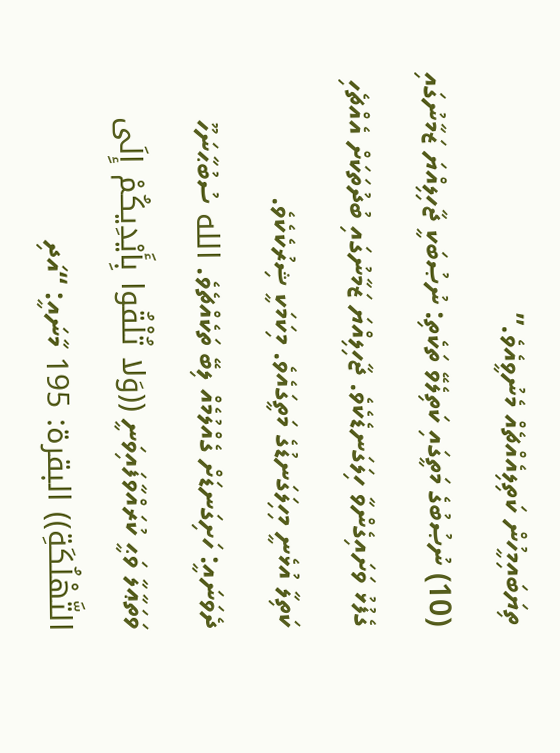ތިޔަބައިމީހުން ކަތިލިއެއްޗެއް މެނުވީއެވެ.”
(10) ނުޞުބުގެ މަތީގައި ކަތިލެވޭ ތަކެތި: ނުޞުބަކީ ޖާހިލިއްޔަ ޒަމާނުގައި ގެފުޅު ވަށައިގެންވާ ހިލަގަނޑެކެވެ. ޖާހިލިއްޔަ ޒަމާނުގައި ބުދުތަކަށް އެއްޗެހި ކަތިލާ އުޅެނީ މިހިލަގަނޑުގެ މަތީގައެވެ. މިކަމަކީ ޝިރުކެކެވެ.
ދެވަނައީ: ހަށިގަނޑަށް ގެއްލުމެއް ލިބޭ ތަކެއްޗެވެ. الله ސުބުޙާނަހޫ ވަތަޢާލާ ވަޙީ ކުރައްވާފައިވަނީ ((وَلا تُلْقُوا بِأَيْدِيكُمْ إِلَى التَّهْلُكَةِ)) البقرة: 195 މާނައީ: “އަދި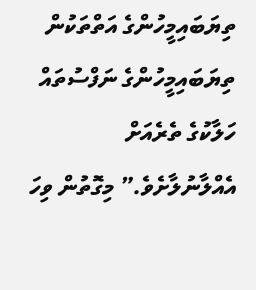ތިޔަބައިމީހުންގެ އަތްތަކުން ތިޔަބައިމީހުންގެ ނަފްސުތައް ހަލާކުގެ ތެރެއަށް އެއްލާނުލާށެވެ.” މިގޮތުން ވިހަ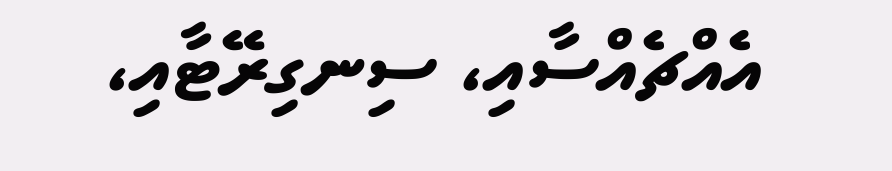އެއްޗެއްސާއި، ސިނގިރޭޓާއި،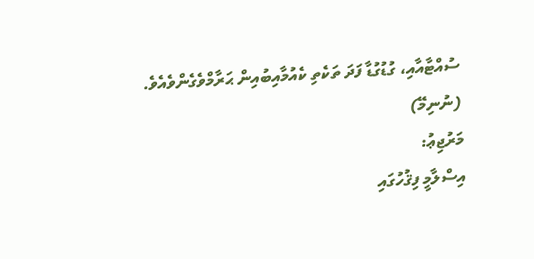ސުއްޓާއާއި، ގުޑުގުޑާ ފަދަ ތަކެތި ކެއުމާއިބުއިން ޙަރާމްވެގެންވެއެވެ.
(ނުނިމޭ)
މަރުޖިޢު:
އިސްލާމީ ފިޤުހުގައި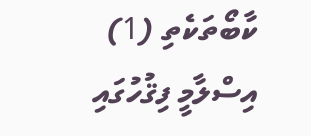ކާބޯތަކެތި (1)
އިސްލާމީ ފިޤުހުގައި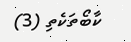ކާބޯތަކެތި (3)